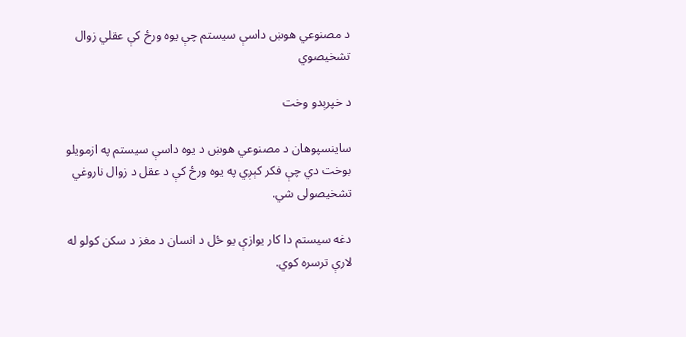د مصنوعي هوښ داسې سیستم چې یوه ورځ کې عقلي زوال تشخیصوي

د خپرېدو وخت

ساینسپوهان د مصنوعي هوښ د یوه داسې سیستم په ازمویلو بوخت دي چې فکر کېږي په یوه ورځ کې د عقل د زوال ناروغي تشخیصولی شي.

دغه سیستم دا کار یوازې یو ځل د انسان د مغز د سکن کولو له لارې ترسره کوي.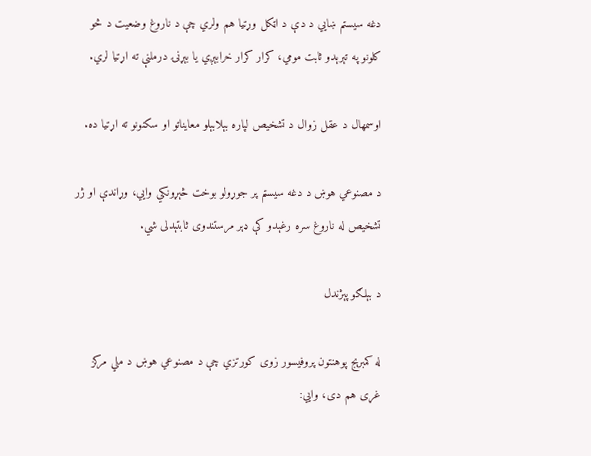دغه سیستم ښايي د دې د اټکل وړتیا هم ولري چې د ناروغ وضعیت د څو کلونو په تېرېدو ثابت مومي، کرار کرار خرابېږي یا بېړنۍ درملنې ته اړتیا لري.

اوسمهال د عقل زوال د تشخیص لپاره بېلابېلو معایناتو او سکنونو ته اړتیا ده.

د مصنوعي هوښ د دغه سیستم پر جوړولو بوخت څېړونکي وايي، وړاندې او ژر تشخیص له ناروغ سره رغېدو کې ډېر مرستندوی ثابتېدلی شي.

د بېلګو پېژندل

له کمبرېج پوهنتون پروفیسور زوی کورتزي چې د مصنوعي هوښ د ملي مرکز غړی هم دی، وايي: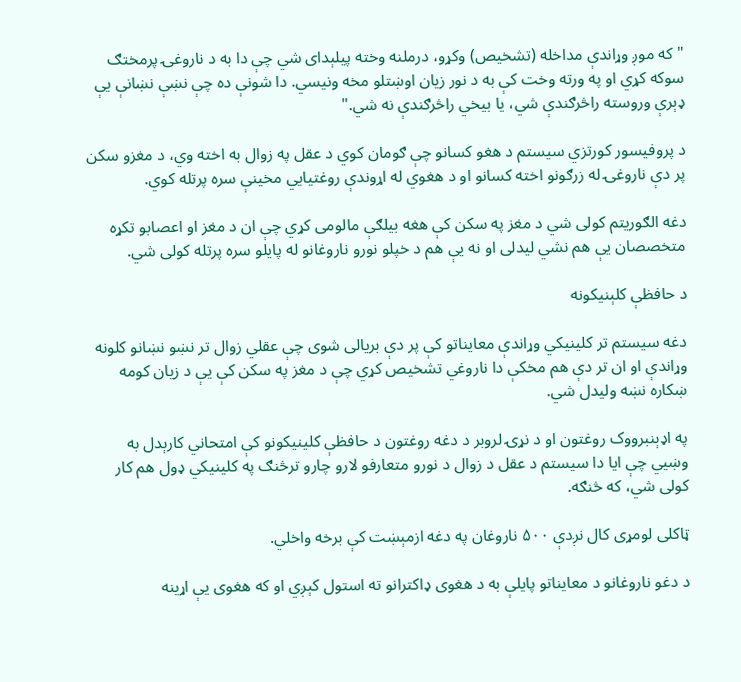"که موږ وړاندې مداخله (تشخیص) وکړو، درملنه وخته پیلېدای شي چې دا به د ناروغۍ پرمختګ سوکه کړي او په ورته وخت کې به د نور زیان اوښتلو مخه ونیسي. دا شونې ده چې نښې نښانې یې ډېرې وروسته راڅرګندې شي، یا بیخي راڅرګندې نه شي."

د پروفیسور کورتزي سیستم د هغو کسانو چې ګومان کوي د عقل په زوال به اخته وي، د مغزو سکن پر دې ناروغۍ له زرګونو اخته کسانو او د هغوي له اړوندې روغتیايي مخینې سره پرتله کوي.

دغه الګوریتم کولی شي د مغز په سکن کې هغه بیلګې مالومی کړي چې ان د مغز او اعصابو تکړه متخصصان یې هم نشي لیدلی او نه یې هم د خپلو نورو ناروغانو له پایلو سره پرتله کولی شي.

د حافظې کلېنیکونه

دغه سیستم تر کلینیکي وړاندې معایناتو کې پر دې بریالی شوی چې عقلي زوال تر نښو نښانو کلونه وړاندې او ان تر دې هم مخکې دا ناروغي تشخیص کړي چې د مغز په سکن کې یې د زیان کومه ښکاره نښه ولیدل شي.

په اډېنبرووک روغتون او د نړۍ لروبر د دغه روغتون د حافظې کلینیکونو کې امتحاني کارېدل به وښيي چې ایا دا سیستم د عقل د زوال د نورو متعارفو لارو چارو ترڅنګ په کلینیکي ډول هم کار کولی شي، که څنګه.

ټاکلی لومړی کال نږدې ۵۰۰ ناروغان په دغه ازمېښت کې برخه واخلي.

د دغو ناروغانو د معایناتو پایلې به د هغوی ډاکترانو ته استول کېږي او که هغوی یې اړینه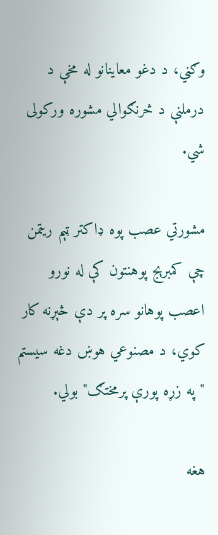وګڼي، د دغو معاینانو له مخې د درملنې د څرنګوالي مشوره ورکولی شي.

مشورتي عصب پوه ډاکتر ټېم ريټمن چې کمبرېج پوهنتون کې له نورو اعصب پوهانو سره پر دې څېړنه کار کوي، د مصنوعي هوښ دغه سیستم "په زړه پورې پرمختګ" بولي.

هغه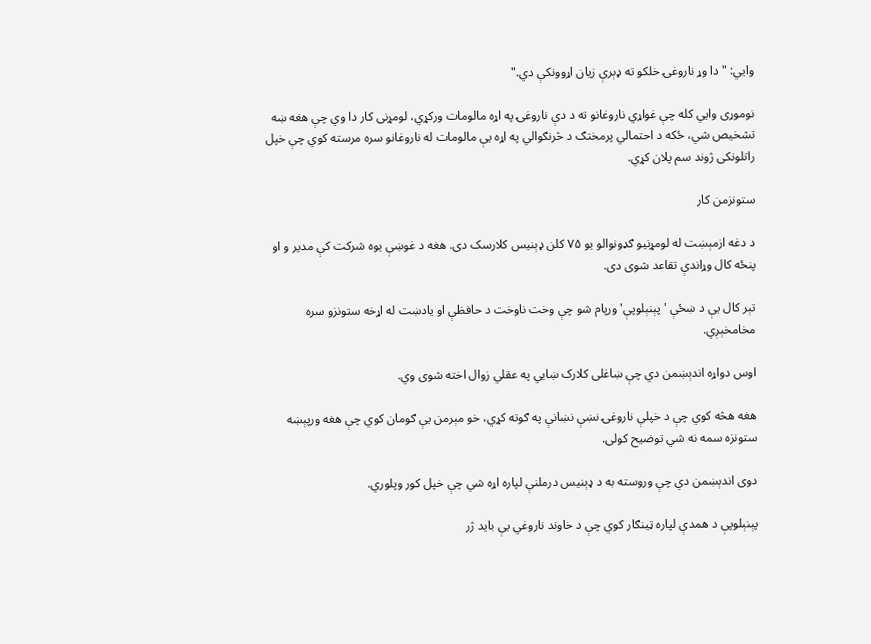وايي: "دا وړ ناروغۍ خلکو ته ډېرې زیان اړوونکې دي."

نوموړی وايي کله چې غواړي ناروغانو ته د دې ناروغۍ په اړه مالومات ورکړي، لومړنی کار دا وي چې هغه ښه تشخیص شي، ځکه د احتمالي پرمختګ د څرنګوالي په اړه یې مالومات له ناروغانو سره مرسته کوي چې خپل راتلونکی ژوند سم پلان کړي.

ستونزمن کار

د دغه ازمېښت له لومړنیو ګډونوالو یو ۷۵ کلن ډېنیس کلارسک دی. هغه د غوښې یوه شرکت کې مدیر و او پنځه کال وړاندې تقاعد شوی دی.

تېر کال یې د ښځې 'پېنېلوپې' ورپام شو چې وخت ناوخت د حافظې او یادښت له اړخه ستونزو سره مخامخېږي.

اوس دواړه اندېښمن دي چې ښاغلی کلارک ښايي په عقلي زوال اخته شوی وي.

هغه هڅه کوي چې د خپلې ناروغۍ نښې نښانې په ګوته کړي، خو مېرمن یې ګومان کوي چې هغه ورپېښه ستونزه سمه نه شي توضیح کولی.

دوی اندېښمن دي چې وروسته به د ډېنیس درملنې لپاره اړه شي چې خپل کور وپلوري.

پېنېلوپې د همدې لپاره ټینګار کوي چې د خاوند ناروغي یې باید ژر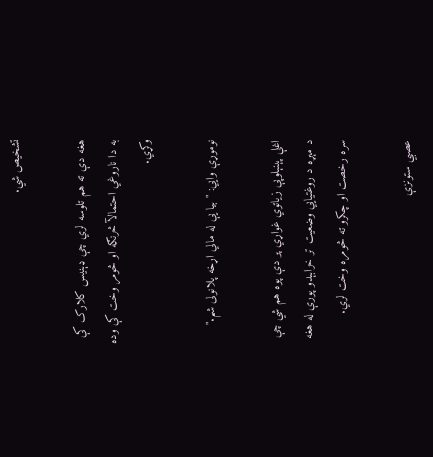تشخیص شي.

هغه دې ته هم تلوسه لري چې ډېنیس کلارک کې به دا ناروغي احتمالآ څرنګه او څومر وخت کې وده وکړي.

نوموړې وايي: "بیا یې له مالي اړخه پلانولی شم."

اغلې پېنېلوپې زیاتوي غواړي پر دې پوه هم شي چې د مېړه د روغتیايي وضعیت تر خرابېدو پورې له هغه سره رخصت او چکرو ته څومره وخت لري.

عصبي ستونزې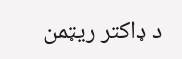د ډاکتر ریټمن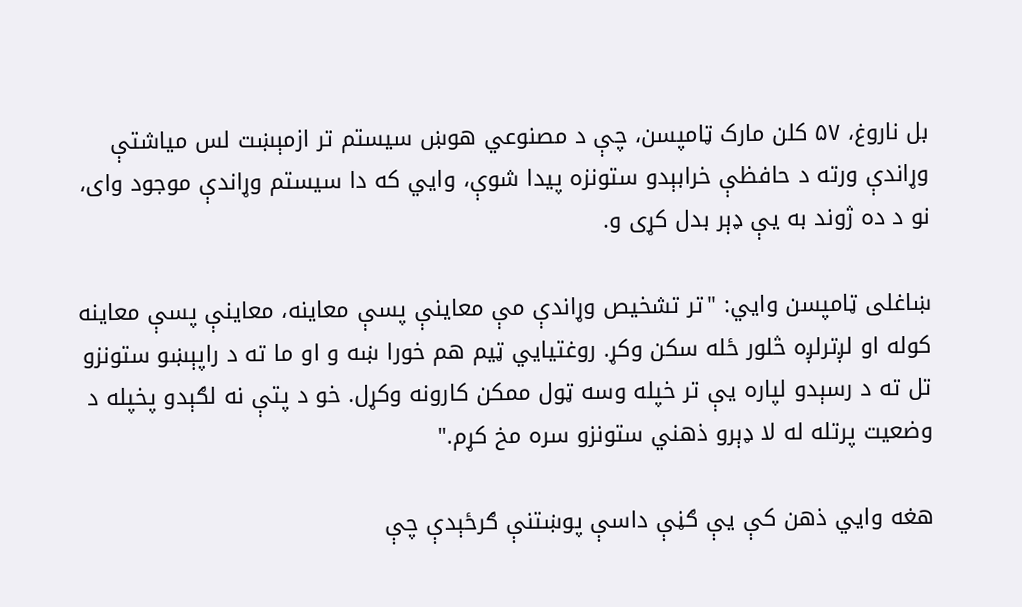بل ناروغ، ۵۷ کلن مارک ټامپسن، چې د مصنوعي هوښ سیستم تر ازمېښت لس میاشتې وړاندې ورته د حافظې خرابېدو ستونزه پیدا شوې، وايي که دا سیستم وړاندې موجود وای، نو د ده ژوند به یې ډېر بدل کړی و.

ښاغلی ټامپسن وايي: "تر تشخیص وړاندې مې معاینې پسې معاینه، معاینې پسې معاینه کوله او لږترلږه څلور ځله سکن وکړ. روغتیايي ټیم هم خورا ښه و او ما ته د راپېښو ستونزو تل ته د رسېدو لپاره یې تر خپله وسه ټول ممکن کارونه وکړل. خو د پتې نه لګېدو پخپله د وضعیت پرتله له لا ډېرو ذهني ستونزو سره مخ کړم."

هغه وايي ذهن کې یې ګڼې داسې پوښتنې ګرځېدې چې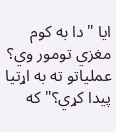ایا "دا به کوم مغزي تومور وي؟ عملیاتو ته به اړتیا پیدا کړي؟" که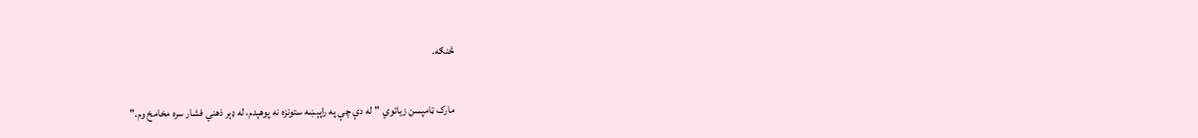څنګه.

مارک ټامپسن زیاتوي "له دې چې په راپېښه ستونزه نه پوهېدم، له ډېر ذهني فشار سره مخامخ وم."